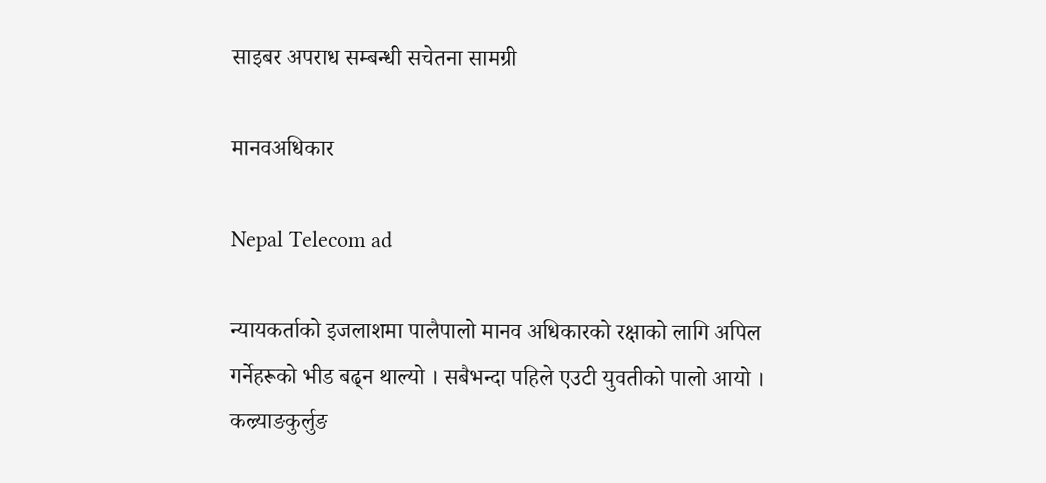साइबर अपराध सम्बन्धी सचेतना सामग्री

मानवअधिकार

Nepal Telecom ad

न्यायकर्ताको इजलाशमा पालैपालो मानव अधिकारको रक्षाको लागि अपिल गर्नेहरूको भीड बढ्न थाल्यो । सबैभन्दा पहिले एउटी युवतीको पालो आयो । कल्र्याङकुर्लुङ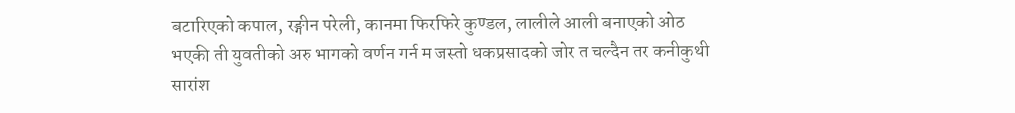बटारिएको कपाल, रङ्गीन परेली, कानमा फिरफिरे कुण्डल, लालीले आली बनाएको ओठ भएकी ती युवतीको अरु भागको वर्णन गर्न म जस्तो धकप्रसादको जोर त चल्दैन तर कनीकुथी सारांश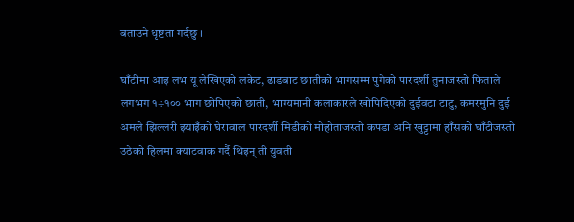बताउने धृष्टता गर्दछु ।

घाँटीमा आइ लभ यू लेखिएको लकेट, ढाडबाट छातीको भागसम्म पुगेको पारदर्शी तुनाजस्तो फिताले लगभग १÷१०० भाग छोपिएको छाती, भाग्यमानी कलाकारले खोपिदिएको दुईवटा टाटु, कमरमुनि दुई अमले झिल्लरी झ्याइँको घेरावाल पारदर्शी मिडीको मोहोताजस्तो कपडा अनि खुट्टामा हाँसको घाँटीजस्तो उठेको हिलमा क्याटवाक गर्दै थिइन् ती युवती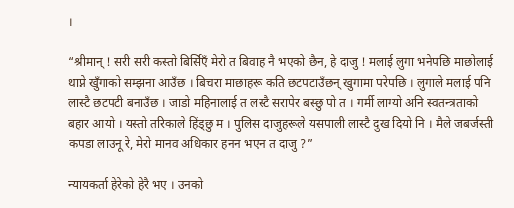।

“श्रीमान् ! सरी सरी कस्तो बिर्सिएँ मेरो त बिवाह नै भएको छैन, हे दाजु ! मलाई लुगा भनेपछि माछोलाई थाप्ने खुँगाको सम्झना आउँछ । बिचरा माछाहरू कति छटपटाउँछन् खुगामा परेपछि । लुगाले मलाई पनि लास्टै छटपटी बनाउँछ । जाडो महिनालाई त लस्टै सरापेर बस्छु पो त । गर्मी लाग्यो अनि स्वतन्त्रताको बहार आयो । यस्तो तरिकाले हिंड्छु म । पुलिस दाजुहरूले यसपाली लास्टै दुख दियो नि । मैले जबर्जस्ती कपडा लाउनू रे, मेरो मानव अधिकार हनन भएन त दाजु ?”

न्यायकर्ता हेरेको हेरै भए । उनको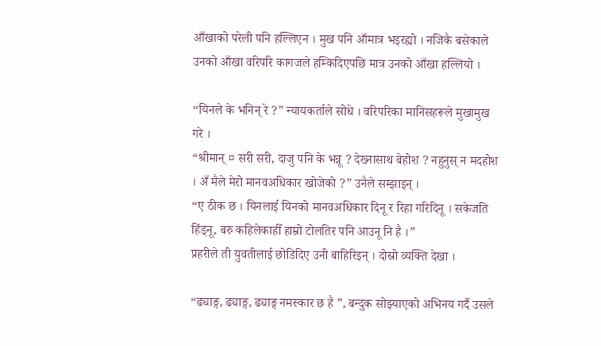आँखाको परेली पनि हल्लिएन । मुख पनि आँमात्र भइरह्यो । नजिकै बसेकाले उनको आँखा वरिपरि कागजले हम्किदिएपछि मात्र उनको आँखा हल्लियो ।

“यिनले के भनिन् रे ?” न्यायकर्ताले सोधे । वरिपरिका मानिसहरूले मुखामुख गरे ।
“श्रीमान् ¤ सरी सरी, दाजु पनि के भन्नू ? देख्नासाथ बेहोश ? नहुनुस् न मदहोश । अँ मैले मेरो मानवअधिकार खोजेको ?” उनैले सम्झाइन् ।
“ए ठीक छ । यिनलाई यिनको मानवअधिकार दिनू र रिहा गरिदिनू । सकेजति हिंड्नू, बरु कहिलेकाहीँ हाम्रो टोलतिर पनि आउनू नि है ।”
प्रहरीले ती युवतीलाई छोडिदिए उनी बाहिरिइन् । दोस्रो व्यक्ति देखा ।

“ढ्याङ्ग, ढ्याङ्ग, ढ्याङ्ग नमस्कार छ है ”, बन्दुक सोझ्याएको अभिनय गर्दै उसले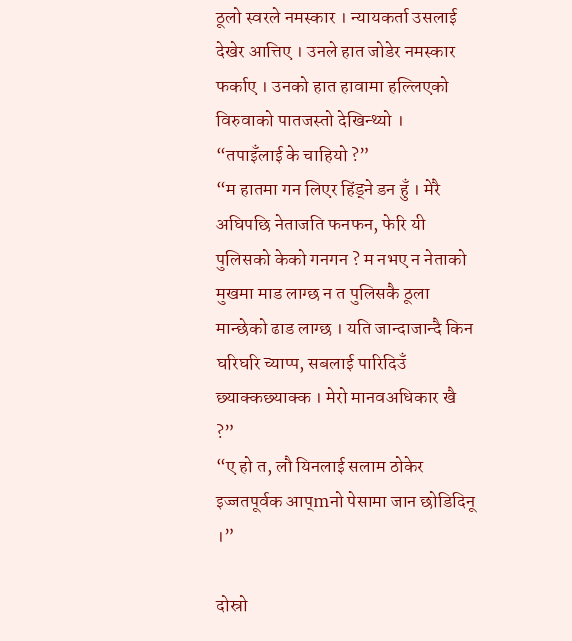ठूलो स्वरले नमस्कार । न्यायकर्ता उसलाई देखेर आत्तिए । उनले हात जोडेर नमस्कार फर्काए । उनको हात हावामा हल्लिएको विरुवाको पातजस्तो देखिन्थ्यो ।
“तपाइँलाई के चाहियो ?”
“म हातमा गन लिएर हिंड्ने डन हुँ । मेरै अघिपछि नेताजति फनफन, फेरि यी पुलिसको केको गनगन ? म नभए न नेताको मुखमा माड लाग्छ न त पुलिसकै ठूला मान्छेको ढाड लाग्छ । यति जान्दाजान्दै किन घरिघरि च्याप्प, सबलाई पारिदिउँ छ्याक्कछ्याक्क । मेरो मानवअधिकार खै ?”
“ए हो त, लौ यिनलाई सलाम ठोकेर इज्जतपूर्वक आप्mनो पेसामा जान छोडिदिनू ।”

दोस्रो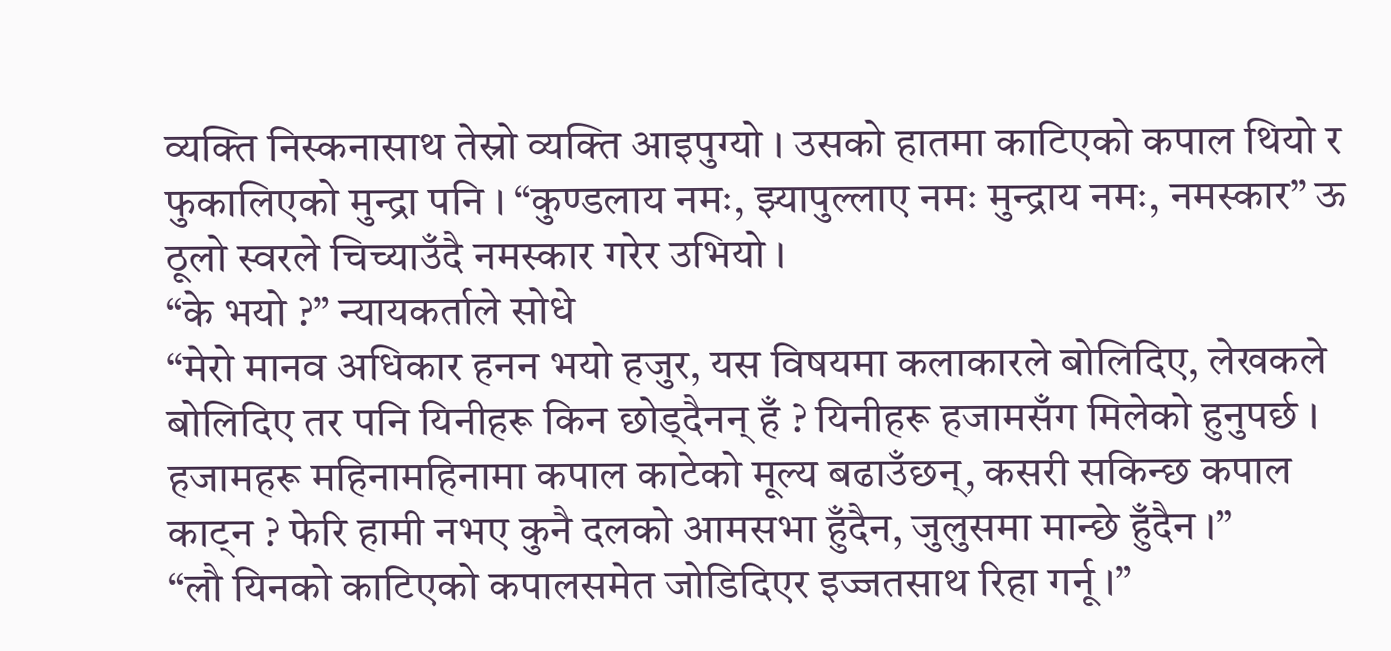व्यक्ति निस्कनासाथ तेस्रो व्यक्ति आइपुग्यो । उसको हातमा काटिएको कपाल थियो र फुकालिएको मुन्द्रा पनि । “कुण्डलाय नमः, झ्यापुल्लाए नमः मुन्द्राय नमः, नमस्कार” ऊ ठूलो स्वरले चिच्याउँदै नमस्कार गरेर उभियो ।
“के भयो ?” न्यायकर्ताले सोधे
“मेरो मानव अधिकार हनन भयो हजुर, यस विषयमा कलाकारले बोलिदिए, लेखकले बोलिदिए तर पनि यिनीहरू किन छोड्दैनन् हँ ? यिनीहरू हजामसँग मिलेको हुनुपर्छ । हजामहरू महिनामहिनामा कपाल काटेको मूल्य बढाउँछन्, कसरी सकिन्छ कपाल काट्न ? फेरि हामी नभए कुनै दलको आमसभा हुँदैन, जुलुसमा मान्छे हुँदैन ।”
“लौ यिनको काटिएको कपालसमेत जोडिदिएर इज्जतसाथ रिहा गर्नू ।”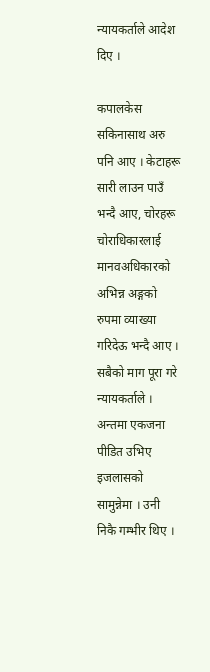न्यायकर्ताले आदेश दिए ।

कपालकेस सकिनासाथ अरु पनि आए । केटाहरू सारी लाउन पाउँ भन्दै आए, चोरहरू चोराधिकारलाई मानवअधिकारको अभिन्न अङ्गको रुपमा व्याख्या गरिदेऊ भन्दै आए । सबैको माग पूरा गरे न्यायकर्ताले । अन्तमा एकजना पीडित उभिए इजलासको सामुन्नेमा । उनी निकै गम्भीर थिए ।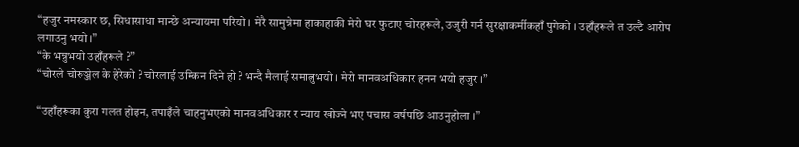“हजुर नमस्कार छ, सिधासाधा मान्छे अन्यायमा परियो । मेरै सामुन्नेमा हाकाहाकी मेरो घर फुटाए चोरहरूले, उजुरी गर्न सुरक्षाकर्मीकहाँ पुगेको । उहाँहरूले त उल्टै आरोप लगाउनु भयो ।”
“के भन्नुभयो उहाँहरूले ?”
“चोरले चोरुञ्जेल के हेरेको ? चोरलाई उम्किन दिने हो ? भन्दै मैलाई समात्नुभयो । मेरो मानवअधिकार हनन भयो हजुर ।”

“उहाँहरूका कुरा गलत होइन, तपाइँले चाहनुभएको मानवअधिकार र न्याय खोज्ने भए पचास वर्षपछि आउनुहोला ।”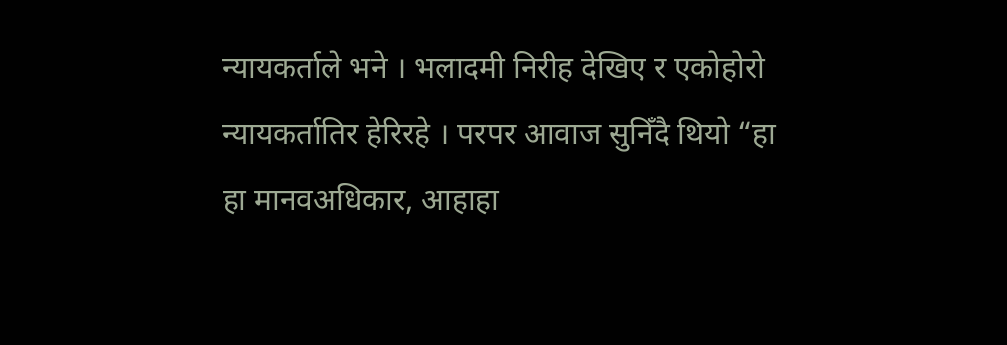न्यायकर्ताले भने । भलादमी निरीह देखिए र एकोहोरो न्यायकर्तातिर हेरिरहे । परपर आवाज सुनिँदै थियो “हा हा मानवअधिकार, आहाहा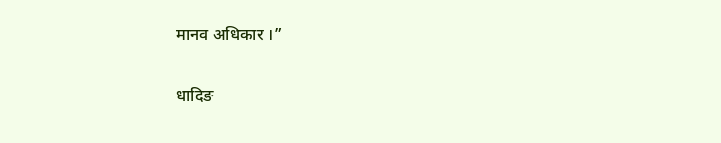मानव अधिकार ।”

धादिङ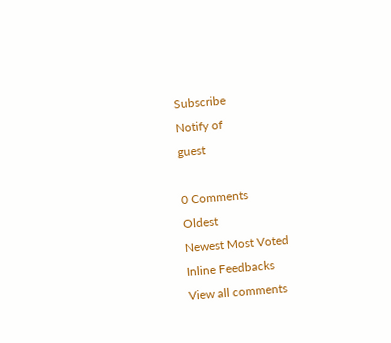Subscribe
Notify of
guest

0 Comments
Oldest
Newest Most Voted
Inline Feedbacks
View all comments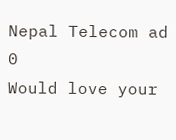Nepal Telecom ad
0
Would love your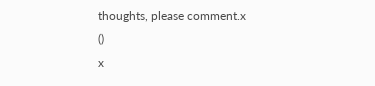thoughts, please comment.x
()
x